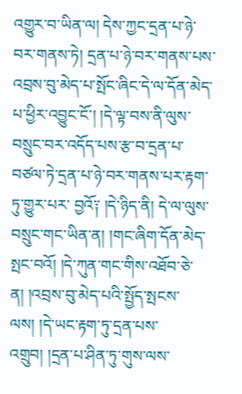འགྱུར་བ་ཡིན་ལ། དེས་ཀྱང་དྲན་པ་ཉེ་བར་གནས་ཏེ། དྲན་པ་ཉེ་བར་གནས་པས་འབྲས་བུ་མེད་པ་སྤོང་ཞིང་དེ་ལ་དོན་མེད་པ་ཕྱིར་འབྱུང་ངོ་། །དེ་ལྟ་བས་ནི་ལུས་བསྲུང་བར་འདོད་པས་རྩ་བ་དྲན་པ་བཙལ་ཏེ་དྲན་པ་ཉེ་བར་གནས་པར་རྟག་ཏུ་གྱུར་པར་ བྱའོ༑ །དེ་ཉིད་ནི། དེ་ལ་ལུས་བསྲུང་གང་ཡིན་ན། །གང་ཞིག་དོན་མེད་སྤང་བའོ། །དེ་ཀུན་གང་གིས་འཐོབ་ཅེ་ན། །འབྲས་བུ་མེད་པའི་སྤྱོད་སྤངས་ལས། །དེ་ཡང་རྟག་ཏུ་དྲན་པས་འགྲུབ། །དྲན་པ་ཤིན་ཏུ་གུས་ལས་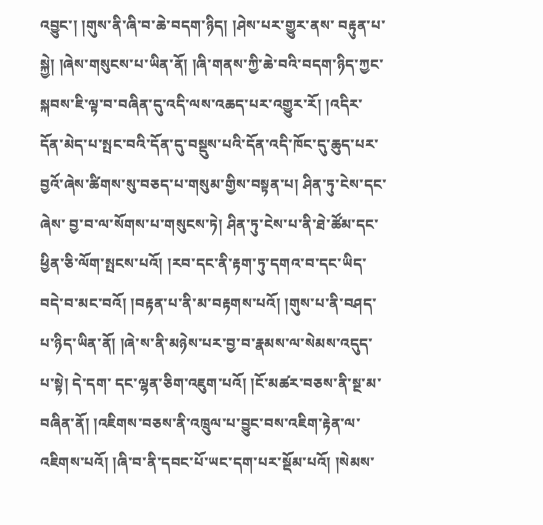འབྱུང་། །གུས་ནི་ཞི་བ་ཆེ་བདག་ཉིད། །ཤེས་པར་གྱུར་ནས་ བརྟུན་པ་སྐྱེ། །ཞེས་གསུངས་པ་ཡིན་ནོ། །ཞི་གནས་ཀྱི་ཆེ་བའི་བདག་ཉིད་ཀྱང་སྐབས་ཇི་ལྟ་བ་བཞིན་དུ་འདི་ལས་འཆད་པར་འགྱུར་རོ། །འདིར་དོན་མེད་པ་སྤང་བའི་དོན་དུ་བསྡུས་པའི་དོན་འདི་ཁོང་དུ་ཆུད་པར་བྱའོ་ཞེས་ཚིགས་སུ་བཅད་པ་གསུམ་གྱིས་བསྟན་པ། ཤིན་ཏུ་ངེས་དང་ཞེས་ བྱ་བ་ལ་སོགས་པ་གསུངས་ཏེ། ཤིན་ཏུ་ངེས་པ་ནི་ཐེ་ཚོམ་དང་ཕྱིན་ཅི་ལོག་སྤངས་པའོ། །རབ་དང་ནི་རྟག་ཏུ་དགའ་བ་དང་ཡིད་བདེ་བ་མང་བའོ། །བརྟན་པ་ནི་མ་བརྟགས་པའོ། །གུས་པ་ནི་བཤད་པ་ཉིད་ཡིན་ནོ། །ཞེ་ས་ནི་མཉེས་པར་བྱ་བ་རྣམས་ལ་སེམས་འདུད་པ་སྟེ། དེ་དག་ དང་ལྷན་ཅིག་འཇུག་པའོ། །ངོ་མཚར་བཅས་ནི་སྔ་མ་བཞིན་ནོ། །འཇིགས་བཅས་ནི་འཁྲུལ་པ་བྱུང་བས་འཇིག་རྟེན་ལ་འཇིགས་པའོ། །ཞི་བ་ནི་དབང་པོ་ཡང་དག་པར་སྡོམ་པའོ། །སེམས་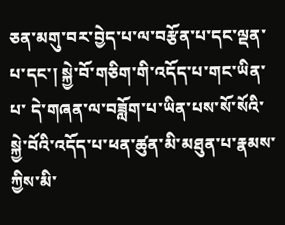ཅན་མགུ་བར་བྱེད་པ་ལ་བརྩོན་པ་དང་ལྡན་པ་དང་། སྐྱེ་བོ་གཅིག་གི་འདོད་པ་གང་ཡིན་པ་ དེ་གཞན་ལ་བཟློག་པ་ཡིན་པས་སོ་སོའི་སྐྱེ་བོའི་འདོད་པ་ཕན་ཚུན་མི་མཐུན་པ་རྣམས་ཀྱིས་མི་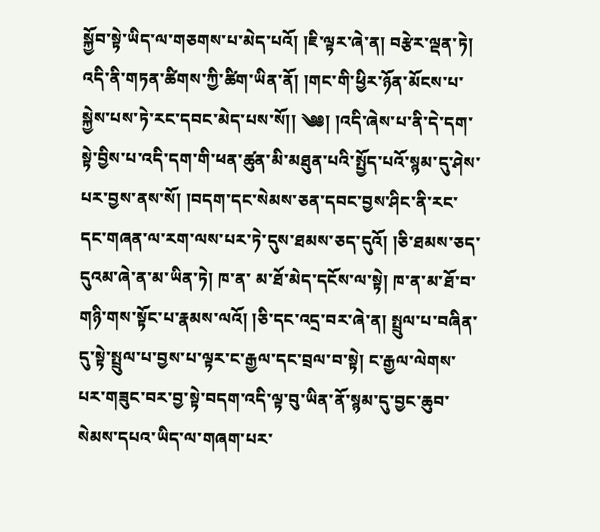སྐྱོབ་སྟེ་ཡིད་ལ་གཅགས་པ་མེད་པའོ། །ཇི་ལྟར་ཞེ་ན། བརྩེར་ལྡན་ཏེ། འདི་ནི་གཏན་ཚིགས་ཀྱི་ཚིག་ཡིན་ནོ། །གང་གི་ཕྱིར་ཉོན་མོངས་པ་སྐྱེས་པས་ཏེ་རང་དབང་མེད་པས་སོ།། ༄༅། །འདི་ཞེས་པ་ནི་དེ་དག་སྟེ་བྱིས་པ་འདི་དག་གི་ཕན་ཚུན་མི་མཐུན་པའི་སྤྱོད་པའོ་སྙམ་དུ་ཤེས་པར་བྱས་ནས་སོ། །བདག་དང་སེམས་ཅན་དབང་བྱས་ཤིང་ནི་རང་དང་གཞན་ལ་རག་ལས་པར་ཏེ་དུས་ཐམས་ཅད་དུའོ། །ཅི་ཐམས་ཅད་དུའམ་ཞེ་ན་མ་ཡིན་ཏེ། ཁ་ན་ མ་ཐོ་མེད་དངོས་ལ་སྟེ། ཁ་ན་མ་ཐོ་བ་གཉི་གས་སྟོང་པ་རྣམས་ལའོ། །ཅི་དང་འདྲ་བར་ཞེ་ན། སྤྲུལ་པ་བཞིན་དུ་སྟེ་སྤྲུལ་པ་བྱས་པ་ལྟར་ང་རྒྱལ་དང་བྲལ་བ་སྟེ། ང་རྒྱལ་ལེགས་པར་གཟུང་བར་བྱ་སྟེ་བདག་འདི་ལྟ་བུ་ཡིན་ནོ་སྙམ་དུ་བྱང་ཆུབ་སེམས་དཔའ་ཡིད་ལ་གཞག་པར་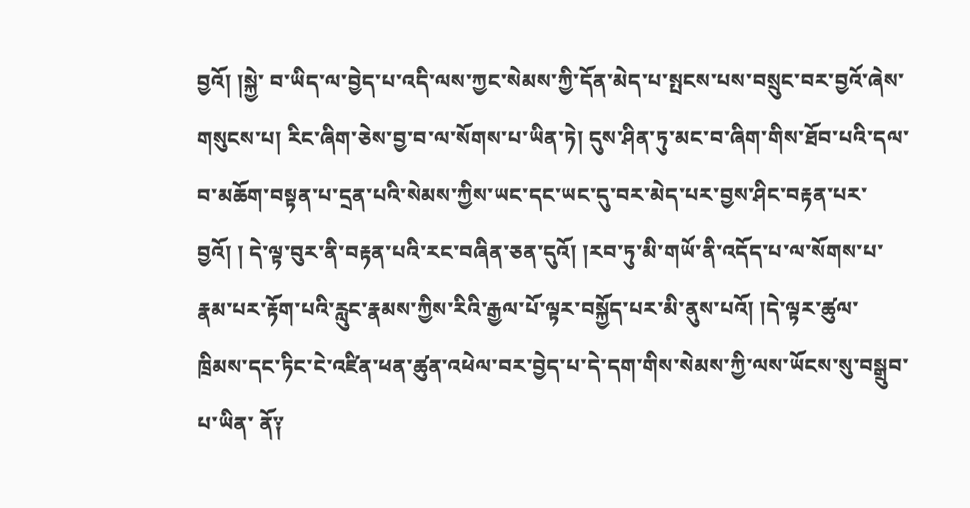བྱའོ། །སྐྱེ་ བ་ཡིད་ལ་བྱེད་པ་འདི་ལས་ཀྱང་སེམས་ཀྱི་དོན་མེད་པ་སྤངས་པས་བསྲུང་བར་བྱའོ་ཞེས་གསུངས་པ། རིང་ཞིག་ཅེས་བྱ་བ་ལ་སོགས་པ་ཡིན་ཏེ། དུས་ཤིན་ཏུ་མང་བ་ཞིག་གིས་ཐོབ་པའི་དལ་བ་མཆོག་བསྟན་པ་དྲན་པའི་སེམས་ཀྱིས་ཡང་དང་ཡང་དུ་བར་མེད་པར་བྱས་ཤིང་བརྟན་པར་བྱའོ། ། དེ་ལྟ་བུར་ནི་བརྟན་པའི་རང་བཞིན་ཅན་དུའོ། །རབ་ཏུ་མི་གཡོ་ནི་འདོད་པ་ལ་སོགས་པ་རྣམ་པར་རྟོག་པའི་རླུང་རྣམས་ཀྱིས་རིའི་རྒྱལ་པོ་ལྟར་བསྐྱོད་པར་མི་ནུས་པའོ། །དེ་ལྟར་ཚུལ་ཁྲིམས་དང་ཏིང་ངེ་འཛིན་ཕན་ཚུན་འཕེལ་བར་བྱེད་པ་དེ་དག་གིས་སེམས་ཀྱི་ལས་ཡོངས་སུ་བསྒྲུབ་པ་ཡིན་ ནོ༑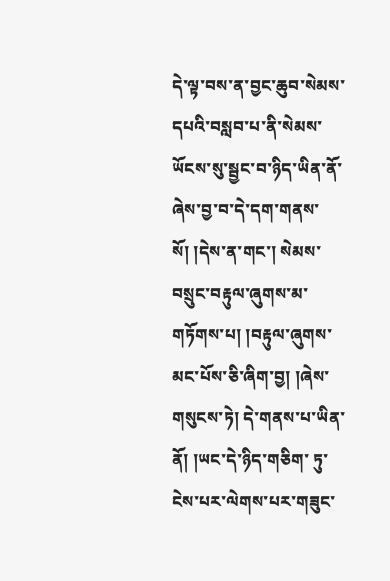དེ་ལྟ་བས་ན་བྱང་ཆུབ་སེམས་དཔའི་བསླབ་པ་ནི་སེམས་ཡོངས་སུ་སྦྱང་བ་ཉིད་ཡིན་ནོ་ཞེས་བྱ་བ་དེ་དག་གནས་སོ། །དེས་ན་གང་། སེམས་བསྲུང་བརྟུལ་ཞུགས་མ་གཏོགས་པ། །བརྟུལ་ཞུགས་མང་པོས་ཅི་ཞིག་བྱ། །ཞེས་གསུངས་ཏེ། དེ་གནས་པ་ཡིན་ནོ། །ཡང་དེ་ཉིད་གཅིག་ ཏུ་ངེས་པར་ལེགས་པར་གཟུང་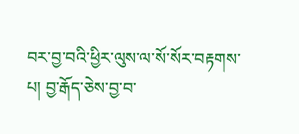བར་བྱ་བའི་ཕྱིར་ལུས་ལ་སོ་སོར་བརྟགས་པ། བྱ་རྒོད་ཅེས་བྱ་བ་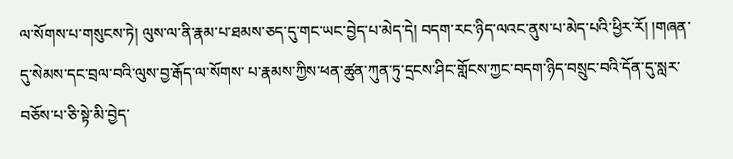ལ་སོགས་པ་གསུངས་ཏེ། ལུས་ལ་ནི་རྣམ་པ་ཐམས་ཅད་དུ་གང་ཡང་བྱེད་པ་མེད་དེ། བདག་རང་ཉིད་ལའང་ནུས་པ་མེད་པའི་ཕྱིར་རོ། །གཞན་དུ་སེམས་དང་བྲལ་བའི་ལུས་བྱ་རྒོད་ལ་སོགས་ པ་རྣམས་ཀྱིས་ཕན་ཚུན་ཀུན་ཏུ་དྲངས་ཤིང་གློངས་ཀྱང་བདག་ཉིད་བསྲུང་བའི་དོན་དུ་སླར་བཅོས་པ་ཅི་སྟེ་མི་བྱེད་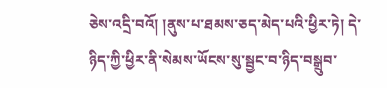ཅེས་འདྲི་བའོ། །ནུས་པ་ཐམས་ཅད་མེད་པའི་ཕྱིར་ཏེ། དེ་ཉིད་ཀྱི་ཕྱིར་ནི་སེམས་ཡོངས་སུ་སྦྱང་བ་ཉིད་བསྒྲུབ་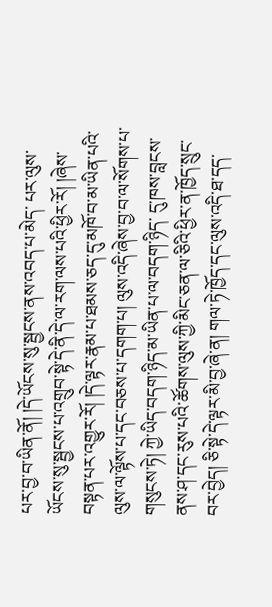པར་བྱ་བ་ཡིན་ནོ། །དེ་ཡོངས་སུ་སྦྱངས་ནས་འབད་པ་མེད་ པར་ལུས་ཡོངས་སུ་སྦྱངས་པ་འགྲུབ་སྟེ་དེ་ནི་དེ་ལ་རག་ལས་པའི་ཕྱིར་རོ། །ཞེས་བསྟན་པར་འགྱུར་རོ། །དེ་ལྟར་རྣམ་པ་ཐམས་ཅད་དུ་མཁོ་བ་མ་ཡིན་པའི་ལུས་ལ་ལྟོས་པ་དང་བཅས་པ་དགག་པ། ལུས་འདི་ཞེས་བྱ་བ་ལ་སོགས་པ་གསུངས་ཏེ། ཀྱེ་ཡིད་བདག་ཉིད་མ་ཡིན་པ་ལ་བདག་ཉིད་ དུ་ཁས་བླངས་ནས་ཤ་དང་རུས་པའི་ཚོགས་ལུས་ཀྱི་མིང་ཅན་ལ་ཅིའི་ཕྱིར་ན་ཁྱོད་སྲུང་བར་བྱེད། ཅི་སྟེ་དེ་ལྟར་མི་བྱ་ཞེ་ན། གལ་ཏེ་ཁྱོད་དང་ལུས་འདི་ཐ་དད་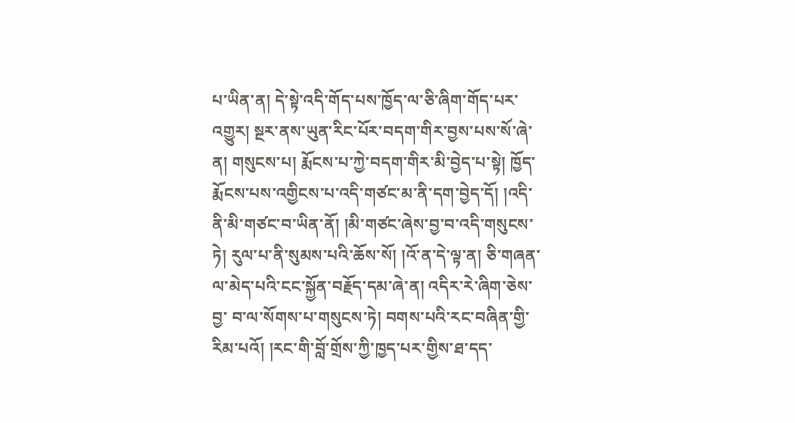པ་ཡིན་ན། དེ་སྟེ་འདི་གོད་པས་ཁྱོད་ལ་ཅི་ཞིག་གོད་པར་འགྱུར། སྔར་ནས་ཡུན་རིང་པོར་བདག་གིར་བྱས་པས་སོ་ཞེ་ན། གསུངས་པ། རྨོངས་པ་ཀྱེ་བདག་གིར་མི་བྱེད་པ་སྟེ། ཁྱོད་རྨོངས་པས་འགྱིངས་པ་འདི་གཙང་མ་ནི་དག་བྱེད་དོ། །འདི་ནི་མི་གཙང་བ་ཡིན་ནོ། །མི་གཙང་ཞེས་བྱ་བ་འདི་གསུངས་ཏེ། རུལ་པ་ནི་སུམས་པའི་ཆོས་སོ། །འོ་ན་དེ་ལྟ་ན། ཅི་གཞན་ལ་མེད་པའི་ངང་སྐྱོན་བརྗོད་དམ་ཞེ་ན། འདིར་རེ་ཞིག་ཅེས་བྱ་ བ་ལ་སོགས་པ་གསུངས་ཏེ། བགས་པའི་རང་བཞིན་གྱི་རིམ་པའོ། །རང་གི་བློ་གྲོས་ཀྱི་ཁྱད་པར་གྱིས་ཐ་དད་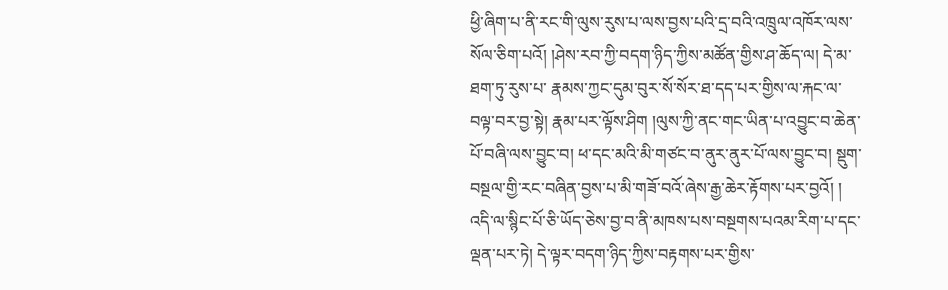ཕྱི་ཞིག་པ་ནི་རང་གི་ལུས་རུས་པ་ལས་བྱས་པའི་དྲ་བའི་འཁྲུལ་འཁོར་ལས་སོལ་ཅིག་པའོ། །ཤེས་རབ་ཀྱི་བདག་ཉིད་ཀྱིས་མཚོན་གྱིས་ཤ་ཆོད་ལ། དེ་མ་ཐག་ཏུ་རུས་པ་ རྣམས་ཀྱང་དུམ་བུར་སོ་སོར་ཐ་དད་པར་གྱིས་ལ་རྐང་ལ་བལྟ་བར་བྱ་སྟེ། རྣམ་པར་ལྟོས་ཤིག །ལུས་ཀྱི་ནང་གང་ཡིན་པ་འབྱུང་བ་ཆེན་པོ་བཞི་ལས་བྱུང་བ། ཕ་དང་མའི་མི་གཙང་བ་ནུར་ནུར་པོ་ལས་བྱུང་བ། སྡུག་བསྔལ་གྱི་རང་བཞིན་བྱས་པ་མི་གཟོ་བའོ་ཞེས་རྒྱ་ཆེར་རྟོགས་པར་བྱའོ། ། འདི་ལ་སྙིང་པོ་ཅི་ཡོད་ཅེས་བྱ་བ་ནི་མཁས་པས་བསྔགས་པའམ་རིག་པ་དང་ལྡན་པར་ཏེ། དེ་ལྟར་བདག་ཉིད་ཀྱིས་བརྟགས་པར་གྱིས་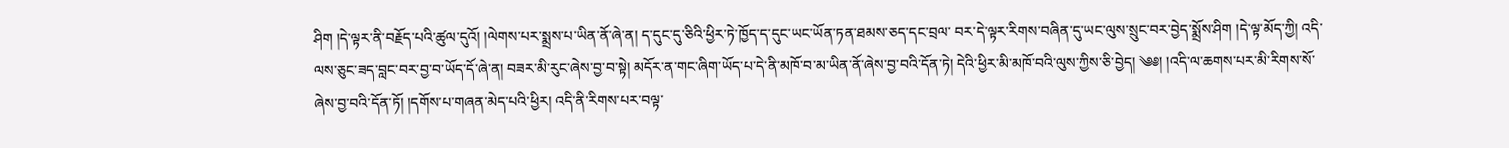ཤིག །དེ་ལྟར་ནི་བརྗོད་པའི་ཚུལ་དུའོ། །ལེགས་པར་སྨྲས་པ་ཡིན་ནོ་ཞེ་ན། ད་དུང་དུ་ཅིའི་ཕྱིར་ཏེ་ཁྱོད་ད་དུང་ཡང་ཡོན་ཏན་ཐམས་ཅད་དང་བྲལ་ བར་དེ་ལྟར་རིགས་བཞིན་དུ་ཡང་ལུས་སྲུང་བར་བྱེད་སྨྲོས་ཤིག །དེ་ལྟ་མོད་ཀྱི། འདི་ལས་ཅུང་ཟད་བླང་བར་བྱ་བ་ཡོད་དོ་ཞེ་ན། བཟར་མི་རུང་ཞེས་བྱ་བ་སྟེ། མདོར་ན་གང་ཞིག་ཡོད་པ་དེ་ནི་མཁོ་བ་མ་ཡིན་ནོ་ཞེས་བྱ་བའི་དོན་ཏེ། དེའི་ཕྱིར་མི་མཁོ་བའི་ལུས་ཀྱིས་ཅི་བྱེད། ༄༅། །འདི་ལ་ཆགས་པར་མི་རིགས་སོ་ཞེས་བྱ་བའི་དོན་ཏོ། །དགོས་པ་གཞན་མེད་པའི་ཕྱིར། འདི་ནི་རིགས་པར་བལྟ་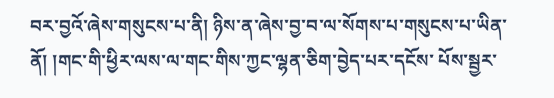བར་བྱའོ་ཞེས་གསུངས་པ་ནི། ཉིས་ན་ཞེས་བྱ་བ་ལ་སོགས་པ་གསུངས་པ་ཡིན་ནོ། །གང་གི་ཕྱིར་ལས་ལ་གང་གིས་ཀྱང་ལྷན་ཅིག་བྱེད་པར་དངོས་ པོས་སྦྱར་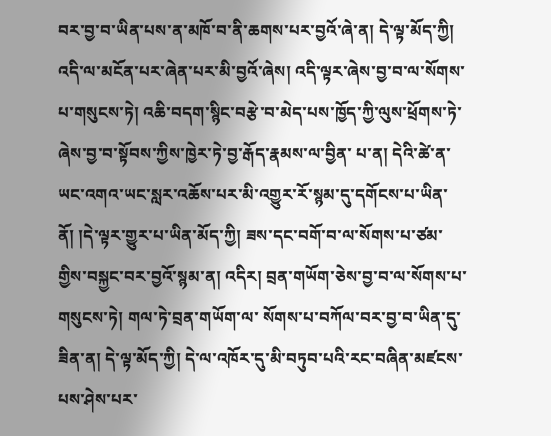བར་བྱ་བ་ཡིན་པས་ན་མཁོ་བ་ནི་ཆགས་པར་བྱའོ་ཞེ་ན། དེ་ལྟ་མོད་ཀྱི། འདི་ལ་མངོན་པར་ཞེན་པར་མི་བྱའོ་ཞེས། འདི་ལྟར་ཞེས་བྱ་བ་ལ་སོགས་པ་གསུངས་ཏེ། འཆི་བདག་སྙིང་བརྩེ་བ་མེད་པས་ཁྱོད་ཀྱི་ལུས་ཕྲོགས་ཏེ་ཞེས་བྱ་བ་སྟོབས་ཀྱིས་ཁྱེར་ཏེ་བྱ་རྒོད་རྣམས་ལ་བྱིན་ པ་ན། དེའི་ཚེ་ན་ཡང་འགའ་ཡང་སླར་འཆོས་པར་མི་འགྱུར་རོ་སྙམ་དུ་དགོངས་པ་ཡིན་ནོ། །དེ་ལྟར་གྱུར་པ་ཡིན་མོད་ཀྱི། ཟས་དང་བགོ་བ་ལ་སོགས་པ་ཙམ་གྱིས་བསྐྱང་བར་བྱའོ་སྙམ་ན། འདིར། བྲན་གཡོག་ཅེས་བྱ་བ་ལ་སོགས་པ་གསུངས་ཏེ། གལ་ཏེ་བྲན་གཡོག་ལ་ སོགས་པ་བཀོལ་བར་བྱ་བ་ཡིན་དུ་ཟིན་ན། དེ་ལྟ་མོད་ཀྱི། དེ་ལ་འཁོར་དུ་མི་བཏུབ་པའི་རང་བཞིན་མཛངས་པས་ཤེས་པར་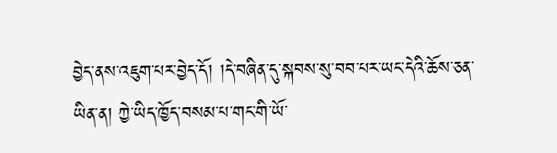བྱེད་ནས་འཇུག་པར་བྱེད་དོ། །དེ་བཞིན་དུ་སྐབས་སུ་བབ་པར་ཡང་དེའི་ཆོས་ཅན་ཡིན་ན། ཀྱེ་ཡིད་ཁྱོད་བསམ་པ་གང་གི་ཡོ་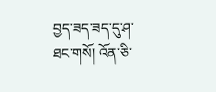བྱད་ཟད་ཟད་དུ་ཤ་ཐང་གསོ། འོན་ཅི་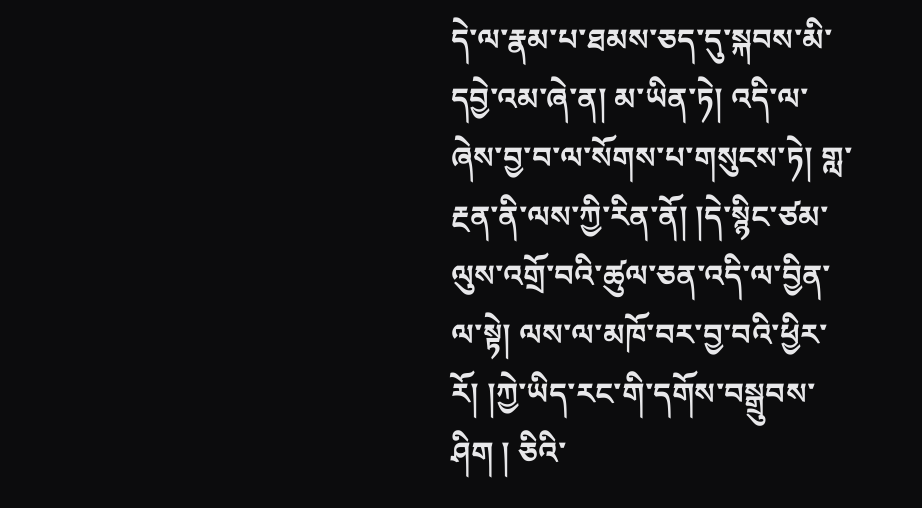དེ་ལ་རྣམ་པ་ཐམས་ཅད་དུ་སྐབས་མི་དབྱེ་འམ་ཞེ་ན། མ་ཡིན་ཏེ། འདི་ལ་ཞེས་བྱ་བ་ལ་སོགས་པ་གསུངས་ཏེ། གླ་རྔན་ནི་ལས་ཀྱི་རིན་ནོ། །དེ་སྙིང་ཙམ་ལུས་འགྲོ་བའི་ཚུལ་ཅན་འདི་ལ་བྱིན་ལ་སྟེ། ལས་ལ་མཁོ་བར་བྱ་བའི་ཕྱིར་རོ། །ཀྱེ་ཡིད་རང་གི་དགོས་བསྒྲུབས་ཤིག ། ཅིའི་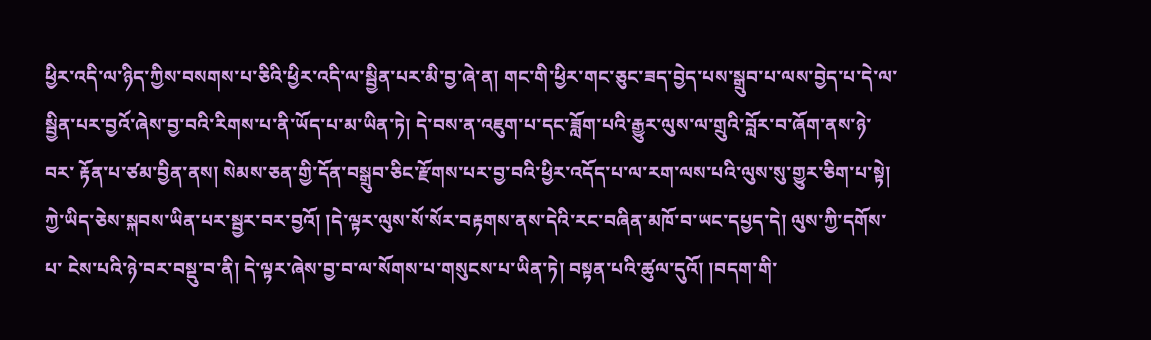ཕྱིར་འདི་ལ་ཉིད་ཀྱིས་བསགས་པ་ཅིའི་ཕྱིར་འདི་ལ་སྦྱིན་པར་མི་བྱ་ཞེ་ན། གང་གི་ཕྱིར་གང་ཅུང་ཟད་བྱེད་པས་སྒྲུབ་པ་ལས་བྱེད་པ་དེ་ལ་སྦྱིན་པར་བྱའོ་ཞེས་བྱ་བའི་རིགས་པ་ནི་ཡོད་པ་མ་ཡིན་ཏེ། དེ་བས་ན་འཇུག་པ་དང་ཟློག་པའི་རྒྱུར་ལུས་ལ་གྲུའི་བློར་བ་ཞོག་ནས་ཉེ་བར་ རྟོན་པ་ཙམ་བྱིན་ནས། སེམས་ཅན་གྱི་དོན་བསྒྲུབ་ཅིང་རྫོགས་པར་བྱ་བའི་ཕྱིར་འདོད་པ་ལ་རག་ལས་པའི་ལུས་སུ་གྱུར་ཅིག་པ་སྟེ། ཀྱེ་ཡིད་ཅེས་སྐབས་ཡིན་པར་སྦྱར་བར་བྱའོ། །དེ་ལྟར་ལུས་སོ་སོར་བརྟགས་ནས་དེའི་རང་བཞིན་མཁོ་བ་ཡང་དཔྱད་དེ། ལུས་ཀྱི་དགོས་པ་ ངེས་པའི་ཉེ་བར་བསྡུ་བ་ནི། དེ་ལྟར་ཞེས་བྱ་བ་ལ་སོགས་པ་གསུངས་པ་ཡིན་ཏེ། བསྟན་པའི་ཚུལ་དུའོ། །བདག་གི་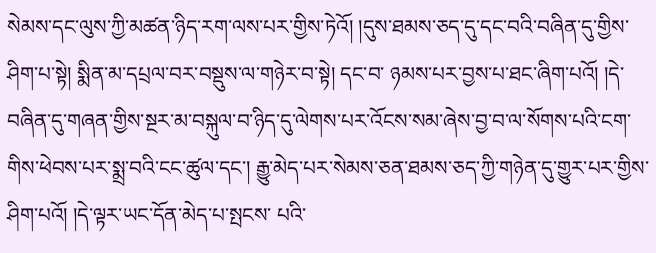སེམས་དང་ལུས་ཀྱི་མཚན་ཉིད་རག་ལས་པར་གྱིས་ཏེའོ། །དུས་ཐམས་ཅད་དུ་དང་བའི་བཞིན་དུ་གྱིས་ཤིག་པ་སྟེ། སྨིན་མ་དཔྲལ་བར་བསྡུས་ལ་གཉེར་བ་སྟེ། དང་བ་ ཉམས་པར་བྱས་པ་ཐང་ཞིག་པའོ། །དེ་བཞིན་དུ་གཞན་གྱིས་སྔར་མ་བསྐུལ་བ་ཉིད་དུ་ལེགས་པར་འོངས་སམ་ཞེས་བྱ་བ་ལ་སོགས་པའི་ངག་གིས་ཕེབས་པར་སྨྲ་བའི་ངང་ཚུལ་དང་། རྒྱུ་མེད་པར་སེམས་ཅན་ཐམས་ཅད་ཀྱི་གཉེན་དུ་གྱུར་པར་གྱིས་ཤིག་པའོ། །དེ་ལྟར་ཡང་དོན་མེད་པ་སྤངས་ པའི་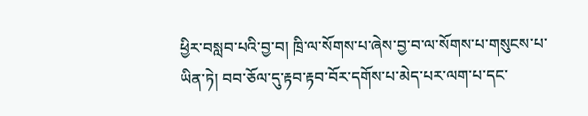ཕྱིར་བསླབ་པའི་བྱ་བ། ཁྲི་ལ་སོགས་པ་ཞེས་བྱ་བ་ལ་སོགས་པ་གསུངས་པ་ཡིན་ཏེ། བབ་ཅོལ་དུ་རྟབ་རྟབ་བོར་དགོས་པ་མེད་པར་ལག་པ་དང་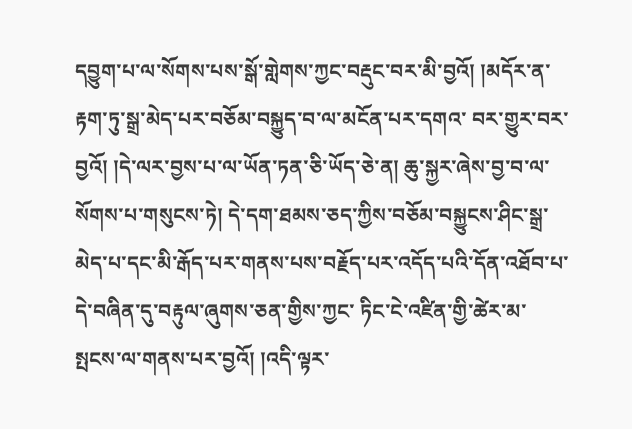དབྱུག་པ་ལ་སོགས་པས་སྒོ་གླེགས་ཀྱང་བརྡུང་བར་མི་བྱའོ། །མདོར་ན་རྟག་ཏུ་སྒྲ་མེད་པར་བཅོམ་བསྐྱུད་བ་ལ་མངོན་པར་དགའ་ བར་གྱུར་བར་བྱའོ། །དེ་ལར་བྱས་པ་ལ་ཡོན་ཏན་ཅི་ཡོད་ཅེ་ན། ཆུ་སྐྱར་ཞེས་བྱ་བ་ལ་སོགས་པ་གསུངས་ཏེ། དེ་དག་ཐམས་ཅད་ཀྱིས་བཅོམ་བསྐྱུངས་ཤིང་སྒྲ་མེད་པ་དང་མི་རྒོད་པར་གནས་པས་བརྗོད་པར་འདོད་པའི་དོན་འཐོབ་པ་དེ་བཞིན་དུ་བརྟུལ་ཞུགས་ཅན་གྱིས་ཀྱང་ ཏིང་ངེ་འཛིན་གྱི་ཚེར་མ་སྤངས་ལ་གནས་པར་བྱའོ། །འདི་ལྟར་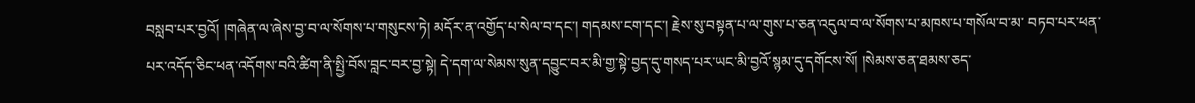བསླབ་པར་བྱའོ། །གཞེན་ལ་ཞེས་བྱ་བ་ལ་སོགས་པ་གསུངས་ཏེ། མདོར་ན་འགྱོད་པ་སེལ་བ་དང་། གདམས་ངག་དང་། རྗེས་སུ་བསྟན་པ་ལ་གུས་པ་ཅན་འདུལ་བ་ལ་སོགས་པ་མཁས་པ་གསོལ་བ་མ་ བཏབ་པར་ཕན་པར་འདོད་ཅིང་ཕན་འདོགས་བའི་ཚིག་ནི་སྤྱི་བོས་བླང་བར་བྱ་སྟེ། དེ་དག་ལ་སེམས་སུན་དབྱུང་བར་མི་གྱ་སྟེ་བྱད་དུ་གསད་པར་ཡང་མི་བྱའོ་སྙམ་དུ་དགོངས་སོ། །སེམས་ཅན་ཐམས་ཅད་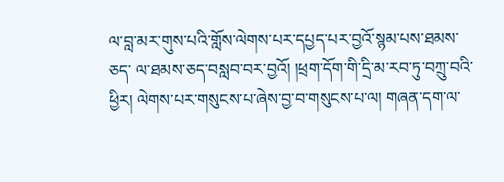ལ་བླ་མར་གུས་པའི་གློས་ལེགས་པར་དཔྱད་པར་བྱའོ་སྙམ་པས་ཐམས་ཅད་ ལ་ཐམས་ཅད་བསླབ་བར་བྱའོ། །ཕྲག་དོག་གི་དྲི་མ་རབ་ཏུ་བཀྲུ་བའི་ཕྱིར། ལེགས་པར་གསུངས་པ་ཞེས་བྱ་བ་གསུངས་པ་ལ། གཞན་དག་ལ་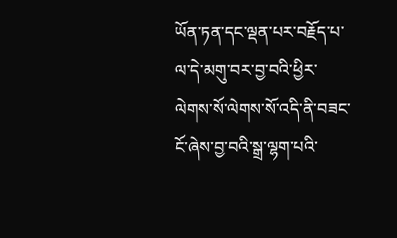ཡོན་ཏན་དང་ལྡན་པར་བརྗོད་པ་ལ་དེ་མགུ་བར་བྱ་བའི་ཕྱིར་ལེགས་སོ་ལེགས་སོ་འདི་ནི་བཟང་ངོ་ཞེས་བྱ་བའི་སྒྲ་ལྷག་པའི་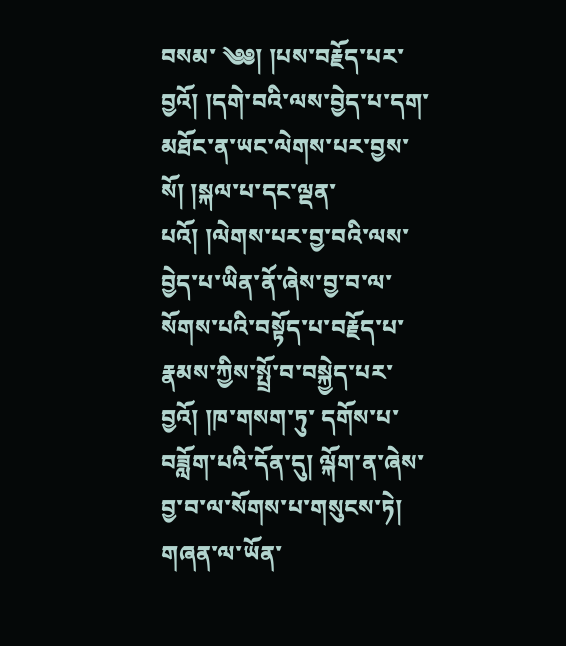བསམ་ ༄༅། །པས་བརྗོད་པར་བྱའོ། །དགེ་བའི་ལས་བྱེད་པ་དག་མཐོང་ན་ཡང་ལེགས་པར་བྱས་སོ། །སྐལ་པ་དང་ལྡན་པའོ། །ལེགས་པར་བྱ་བའི་ལས་བྱེད་པ་ཡིན་ནོ་ཞེས་བྱ་བ་ལ་སོགས་པའི་བསྟོད་པ་བརྗོད་པ་རྣམས་ཀྱིས་སྤྲོ་བ་བསྐྱེད་པར་བྱའོ། །ཁ་གསག་ཏུ་ དགོས་པ་བཟློག་པའི་དོན་དུ། ལྐོག་ན་ཞེས་བྱ་བ་ལ་སོགས་པ་གསུངས་ཏེ། གཞན་ལ་ཡོན་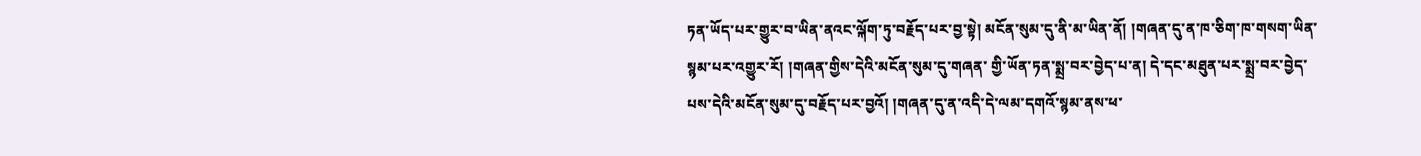ཏན་ཡོད་པར་གྱུར་བ་ཡིན་ནའང་ལྐོག་ཏུ་བརྗོད་པར་བྱ་སྟེ། མངོན་སུམ་དུ་ནི་མ་ཡིན་ནོ། །གཞན་དུ་ན་ཁ་ཅིག་ཁ་གསག་ཡིན་སྙམ་པར་འགྱུར་རོ། །གཞན་གྱིས་དེའི་མངོན་སུམ་དུ་གཞན་ གྱི་ཡོན་ཏན་སྨྲ་བར་བྱེད་པ་ན། དེ་དང་མཐུན་པར་སྨྲ་བར་བྱེད་པས་དེའི་མངོན་སུམ་དུ་བརྗོད་པར་བྱའོ། །གཞན་དུ་ན་འདི་དེ་ལམ་དགའོ་སྙམ་ནས་ཕ་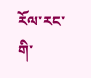རོལ་རང་གི་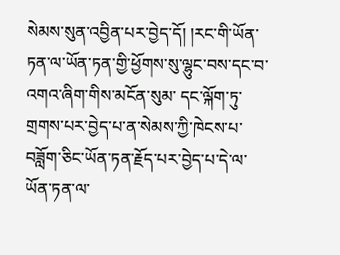སེམས་སུན་འབྱིན་པར་བྱེད་དོ། །རང་གི་ཡོན་ཏན་ལ་ཡོན་ཏན་གྱི་ཕྱོགས་སུ་ལྷུང་བས་དང་བ་འགའ་ཞིག་གིས་མངོན་སུམ་ དང་ལྐོག་ཏུ་གྲགས་པར་བྱེད་པ་ན་སེམས་ཀྱི་ཁེངས་པ་བཟློག་ཅིང་ཡོན་ཏན་རྗོད་པར་བྱེད་པ་དེ་ལ་ཡོན་ཏན་ལ་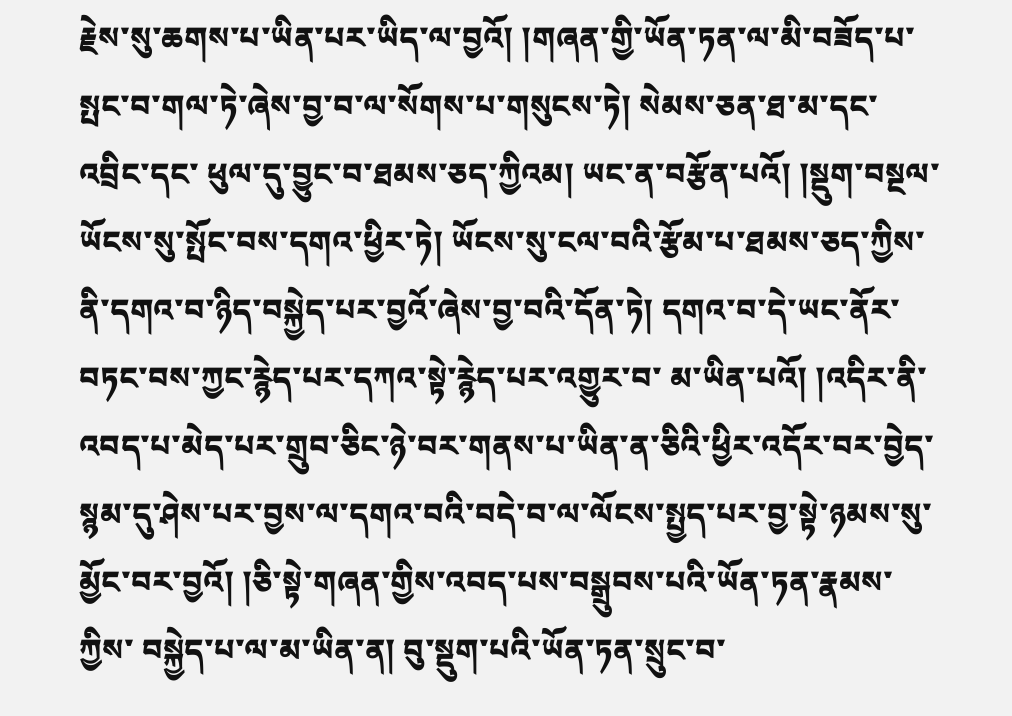རྗེས་སུ་ཆགས་པ་ཡིན་པར་ཡིད་ལ་བྱའོ། །གཞན་གྱི་ཡོན་ཏན་ལ་མི་བཟོད་པ་སྤང་བ་གལ་ཏེ་ཞེས་བྱ་བ་ལ་སོགས་པ་གསུངས་ཏེ། སེམས་ཅན་ཐ་མ་དང་འབྲིང་དང་ ཕུལ་དུ་བྱུང་བ་ཐམས་ཅད་ཀྱིའམ། ཡང་ན་བརྩོན་པའོ། །སྡུག་བསྔལ་ཡོངས་སུ་སྤོང་བས་དགའ་ཕྱིར་ཏེ། ཡོངས་སུ་ངལ་བའི་རྩོམ་པ་ཐམས་ཅད་ཀྱིས་ནི་དགའ་བ་ཉིད་བསྐྱེད་པར་བྱའོ་ཞེས་བྱ་བའི་དོན་ཏེ། དགའ་བ་དེ་ཡང་ནོར་བཏང་བས་ཀྱང་རྙེད་པར་དཀའ་སྟེ་རྙེད་པར་འགྱུར་བ་ མ་ཡིན་པའོ། །འདིར་ནི་འབད་པ་མེད་པར་གྲུབ་ཅིང་ཉེ་བར་གནས་པ་ཡིན་ན་ཅིའི་ཕྱིར་འདོར་བར་བྱེད་སྙམ་དུ་ཤེས་པར་བྱས་ལ་དགའ་བའི་བདེ་བ་ལ་ལོངས་སྤྱད་པར་བྱ་སྟེ་ཉམས་སུ་མྱོང་བར་བྱའོ། །ཅི་སྟེ་གཞན་གྱིས་འབད་པས་བསྒྲུབས་པའི་ཡོན་ཏན་རྣམས་ཀྱིས་ བསྐྱེད་པ་ལ་མ་ཡིན་ན། བུ་སྡུག་པའི་ཡོན་ཏན་སྲུང་བ་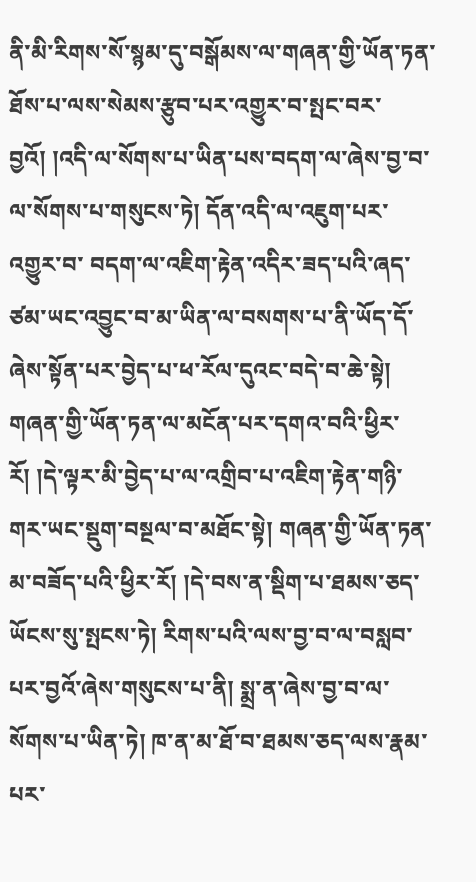ནི་མི་རིགས་སོ་སྙམ་དུ་བསྒོམས་ལ་གཞན་གྱི་ཡོན་ཏན་ཐོས་པ་ལས་སེམས་རྩུབ་པར་འགྱུར་བ་སྤང་བར་བྱའོ། །འདི་ལ་སོགས་པ་ཡིན་པས་བདག་ལ་ཞེས་བྱ་བ་ལ་སོགས་པ་གསུངས་ཏེ། དོན་འདི་ལ་འཇུག་པར་འགྱུར་བ་ བདག་ལ་འཇིག་རྟེན་འདིར་ཟད་པའི་ཞད་ཙམ་ཡང་འབྱུང་བ་མ་ཡིན་ལ་བསགས་པ་ནི་ཡོད་དོ་ཞེས་སྟོན་པར་བྱེད་པ་ཕ་རོལ་དུའང་བདེ་བ་ཆེ་སྟེ། གཞན་གྱི་ཡོན་ཏན་ལ་མངོན་པར་དགའ་བའི་ཕྱིར་རོ། །དེ་ལྟར་མི་བྱེད་པ་ལ་འགྲིབ་པ་འཇིག་རྟེན་གཉི་གར་ཡང་སྡུག་བསྔལ་བ་མཐོང་སྟེ། གཞན་གྱི་ཡོན་ཏན་མ་བཟོད་པའི་ཕྱིར་རོ། །དེ་བས་ན་སྡིག་པ་ཐམས་ཅད་ཡོངས་སུ་སྤངས་ཏེ། རིགས་པའི་ལས་བྱ་བ་ལ་བསླབ་པར་བྱའོ་ཞེས་གསུངས་པ་ནི། སྨྲ་ན་ཞེས་བྱ་བ་ལ་སོགས་པ་ཡིན་ཏེ། ཁ་ན་མ་ཐོ་བ་ཐམས་ཅད་ལས་རྣམ་པར་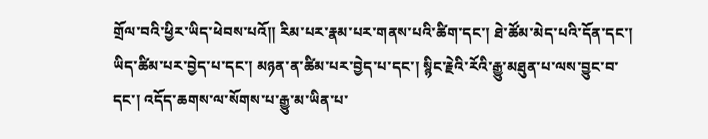གྲོལ་བའི་ཕྱིར་ཡིད་ཕེབས་པའོ།། རིམ་པར་རྣམ་པར་གནས་པའི་ཚིག་དང་། ཐེ་ཚོམ་མེད་པའི་དོན་དང་། ཡིད་ཚིམ་པར་བྱེད་པ་དང་། མཉན་ན་ཚིམ་པར་བྱེད་པ་དང་། སྙིང་རྗེའི་རོའི་རྒྱུ་མཐུན་པ་ལས་བྱུང་བ་དང་། འདོད་ཆགས་ལ་སོགས་པ་རྒྱུ་མ་ཡིན་པ་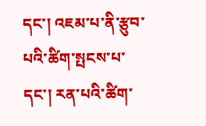དང་། འཇམ་པ་ནི་རྩུབ་པའི་ཚིག་སྤངས་པ་དང་། རན་པའི་ཚིག་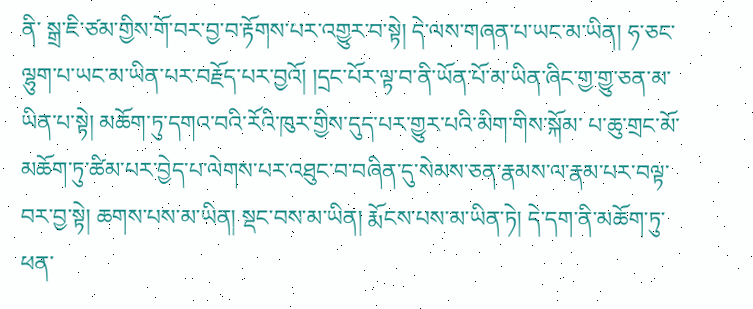ནི་ སྒྲ་ཇི་ཙམ་གྱིས་གོ་བར་བྱ་བ་རྟོགས་པར་འགྱུར་བ་སྟེ། དེ་ལས་གཞན་པ་ཡང་མ་ཡིན། ཧ་ཅང་ལྷུག་པ་ཡང་མ་ཡིན་པར་བརྗོད་པར་བྱའོ། །དྲང་པོར་ལྟ་བ་ནི་ཡོན་པོ་མ་ཡིན་ཞིང་གྱ་གྱུ་ཅན་མ་ཡིན་པ་སྟེ། མཆོག་ཏུ་དགའ་བའི་རོའི་ཁུར་གྱིས་དུད་པར་གྱུར་པའི་མིག་གིས་སྐོམ་ པ་ཆུ་གྲང་མོ་མཆོག་ཏུ་ཚིམ་པར་བྱེད་པ་ལེགས་པར་འཐུང་བ་བཞིན་དུ་སེམས་ཅན་རྣམས་ལ་རྣམ་པར་བལྟ་བར་བྱ་སྟེ། ཆགས་པས་མ་ཡིན། སྡང་བས་མ་ཡིན། རྨོངས་པས་མ་ཡིན་ཏེ། དེ་དག་ནི་མཆོག་ཏུ་ཕན་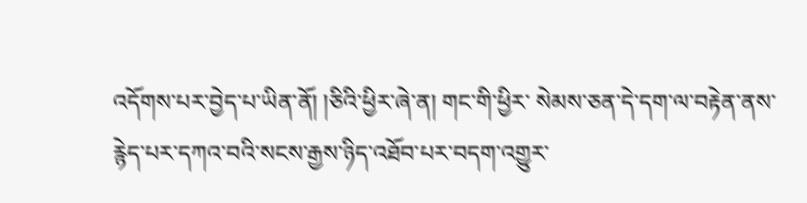འདོགས་པར་བྱེད་པ་ཡིན་ནོ། །ཅིའི་ཕྱིར་ཞེ་ན། གང་གི་ཕྱིར་ སེམས་ཅན་དེ་དག་ལ་བརྟེན་ནས་རྙེད་པར་དཀའ་བའི་སངས་རྒྱས་ཉིད་འཐོབ་པར་བདག་འགྱུར་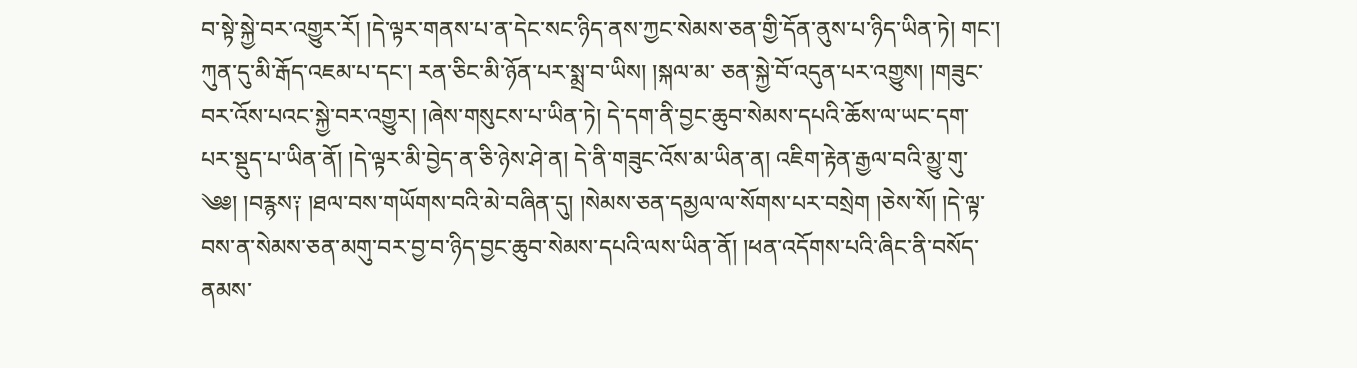བ་སྟེ་སྐྱེ་བར་འགྱུར་རོ། །དེ་ལྟར་གནས་པ་ན་དེང་སང་ཉིད་ནས་ཀྱང་སེམས་ཅན་གྱི་དོན་ནུས་པ་ཉིད་ཡིན་ཏེ། གང་། ཀུན་དུ་མི་རྒོད་འཇམ་པ་དང་། རན་ཅིང་མི་ཉོན་པར་སྨྲ་བ་ཡིས། །སྐལ་མ་ ཅན་སྐྱེ་བོ་འདུན་པར་འགྱུས། །གཟུང་བར་འོས་པའང་སྐྱེ་བར་འགྱུར། །ཞེས་གསུངས་པ་ཡིན་ཏེ། དེ་དག་ནི་བྱང་ཆུབ་སེམས་དཔའི་ཆོས་ལ་ཡང་དག་པར་སྡུད་པ་ཡིན་ནོ། །དེ་ལྟར་མི་བྱེད་ན་ཅི་ཉེས་ཤེ་ན། དེ་ནི་གཟུང་འོས་མ་ཡིན་ན། འཇིག་རྟེན་རྒྱལ་བའི་མྱུ་གུ་ ༄༅། །བརྙས༑ །ཐལ་བས་གཡོགས་བའི་མེ་བཞིན་དུ། །སེམས་ཅན་དམྱལ་ལ་སོགས་པར་བསྲེག །ཅེས་སོ། །དེ་ལྟ་བས་ན་སེམས་ཅན་མགུ་བར་བྱ་བ་ཉིད་བྱང་ཆུབ་སེམས་དཔའི་ལས་ཡིན་ནོ། །ཕན་འདོགས་པའི་ཞིང་ནི་བསོད་ནམས་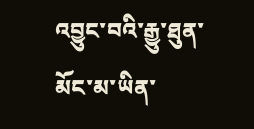འབྱུང་བའི་རྒྱུ་ཐུན་མོང་མ་ཡིན་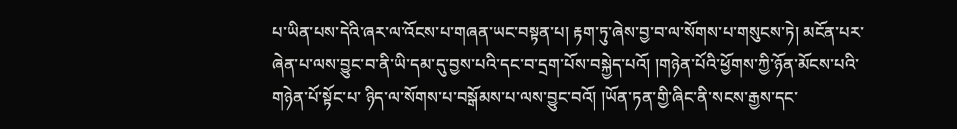པ་ཡིན་པས་དེའི་ཞར་ལ་འོངས་པ་གཞན་ཡང་བསྟན་པ། རྟག་ཏུ་ཞེས་བྱ་བ་ལ་སོགས་པ་གསུངས་ཏེ། མངོན་པར་ཞེན་པ་ལས་བྱུང་བ་ནི་ཡི་དམ་དུ་བྱས་པའི་དང་བ་དྲག་པོས་བསྐྱེད་པའོ། །གཉེན་པོའི་ཕྱོགས་ཀྱི་ཉོན་མོངས་པའི་གཉེན་པོ་སྟོང་པ་ ཉིད་ལ་སོགས་པ་བསྒོམས་པ་ལས་བྱུང་བའོ། །ཡོན་ཏན་གྱི་ཞིང་ནི་སངས་རྒྱས་དང་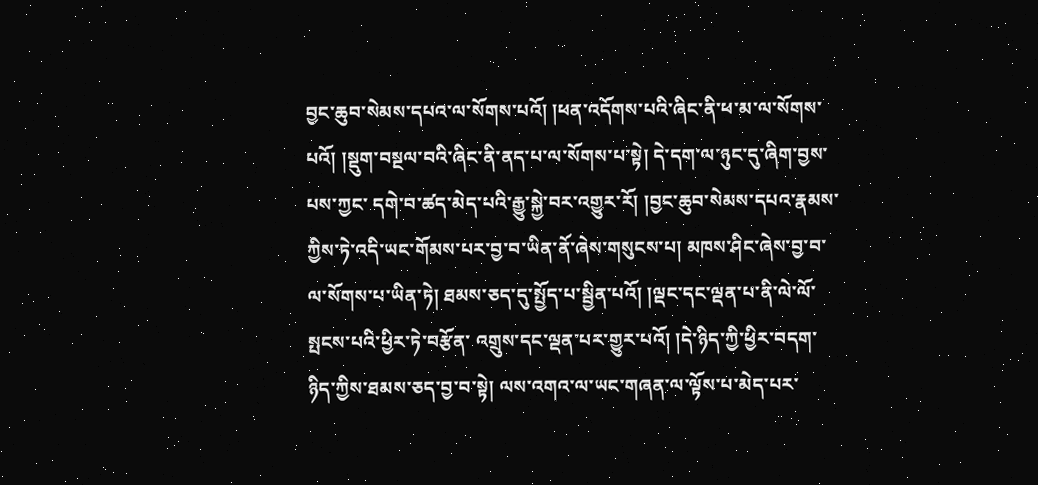བྱང་ཆུབ་སེམས་དཔའ་ལ་སོགས་པའོ། །ཕན་འདོགས་པའི་ཞིང་ནི་ཕ་མ་ལ་སོགས་པའོ། །སྡུག་བསྔལ་བའི་ཞིང་ནི་ནད་པ་ལ་སོགས་པ་སྟེ། དེ་དག་ལ་ཉུང་དུ་ཞིག་བྱས་པས་ཀྱང་ དགེ་བ་ཚད་མེད་པའི་རྒྱུ་སྐྱེ་བར་འགྱུར་རོ། །བྱང་ཆུབ་སེམས་དཔའ་རྣམས་ཀྱིས་ཏེ་འདི་ཡང་གོམས་པར་བྱ་བ་ཡིན་ནོ་ཞེས་གསུངས་པ། མཁས་ཤིང་ཞེས་བྱ་བ་ལ་སོགས་པ་ཡིན་ཏེ། ཐམས་ཅད་དུ་སྤྱོད་པ་སྦྱིན་པའོ། །ལྡང་དང་ལྡན་པ་ནི་ལེ་ལོ་སྤངས་པའི་ཕྱིར་ཏེ་བརྩོན་ འགྲུས་དང་ལྡན་པར་གྱུར་པའོ། །དེ་ཉིད་ཀྱི་ཕྱིར་བདག་ཉིད་ཀྱིས་ཐམས་ཅད་བྱ་བ་སྟེ། ལས་འགའ་ལ་ཡང་གཞན་ལ་ལྟོས་པ་མེད་པར་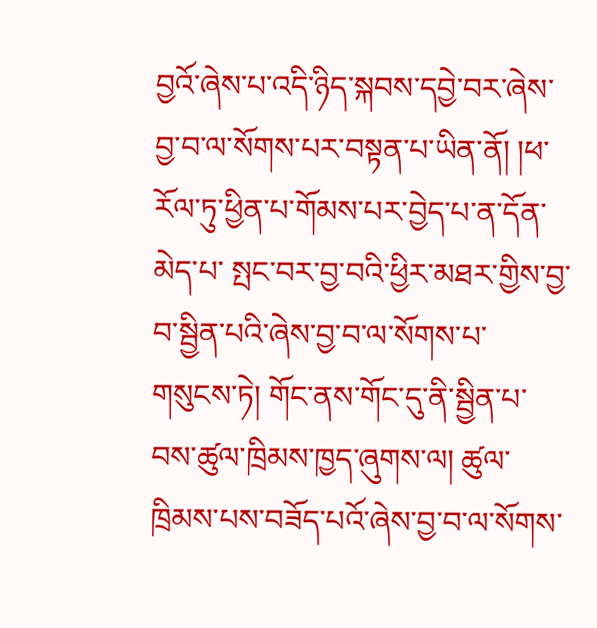བྱའོ་ཞེས་པ་འདི་ཉིད་སྐབས་དབྱེ་བར་ཞེས་བྱ་བ་ལ་སོགས་པར་བསྟན་པ་ཡིན་ནོ། །ཕ་རོལ་ཏུ་ཕྱིན་པ་གོམས་པར་བྱེད་པ་ན་དོན་མེད་པ་ སྤང་བར་བྱ་བའི་ཕྱིར་མཐར་གྱིས་བྱ་བ་སྦྱིན་པའི་ཞེས་བྱ་བ་ལ་སོགས་པ་གསུངས་ཏེ། གོང་ནས་གོང་དུ་ནི་སྦྱིན་པ་བས་ཚུལ་ཁྲིམས་ཁྱད་ཞུགས་ལ། ཚུལ་ཁྲིམས་པས་བཟོད་པའོ་ཞེས་བྱ་བ་ལ་སོགས་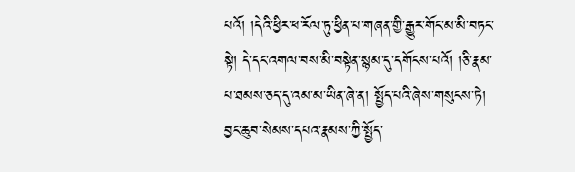པའོ། །དེའི་ཕྱིར་ཕ་རོལ་ཏུ་ཕྱིན་པ་གཞན་གྱི་རྒྱུར་གོང་མ་མི་བཏང་སྟེ། དེ་དང་འགལ་བས་མི་བསྟེན་སྙམ་དུ་དགོངས་པའོ། །ཅི་རྣམ་པ་ཐམས་ཅད་དུ་འམ་མ་ཡིན་ཞེ་ན། སྤྱོད་པའི་ཞེས་གསུངས་ཏེ། བྱང་ཆུབ་སེམས་དཔའ་རྣམས་ཀྱི་སྤྱོད་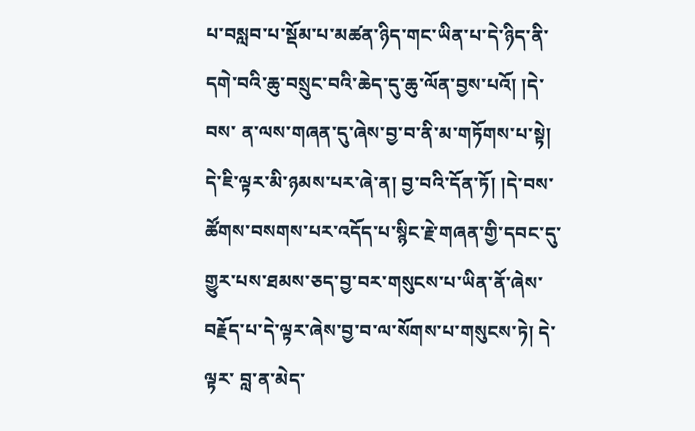པ་བསླབ་པ་སྡོམ་པ་མཚན་ཉིད་གང་ཡིན་པ་དེ་ཉིད་ནི་དགེ་བའི་ཆུ་བསྲུང་བའི་ཆེད་དུ་ཆུ་ལོན་བྱས་པའོ། །དེ་བས་ ན་ལས་གཞན་དུ་ཞེས་བྱ་བ་ནི་མ་གཏོགས་པ་སྟེ། དེ་ཇི་ལྟར་མི་ཉམས་པར་ཞེ་ན། བྱ་བའི་དོན་ཏོ། །དེ་བས་ཚོགས་བསགས་པར་འདོད་པ་སྙིང་རྗེ་གཞན་གྱི་དབང་དུ་གྱུར་པས་ཐམས་ཅད་བྱ་བར་གསུངས་པ་ཡིན་ནོ་ཞེས་བརྗོད་པ་དེ་ལྟར་ཞེས་བྱ་བ་ལ་སོགས་པ་གསུངས་ཏེ། དེ་ལྟར་ བླ་ན་མེད་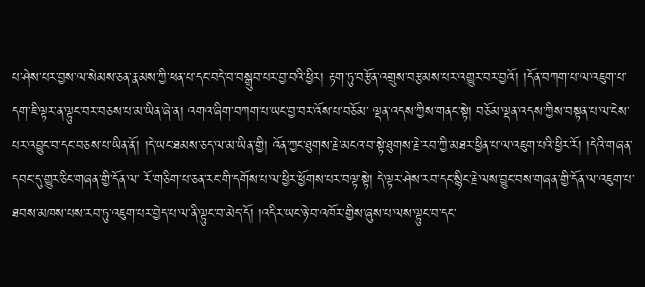པ་ཤེས་པར་བྱས་ལ་སེམས་ཅན་རྣམས་ཀྱི་ཕན་པ་དང་བདེ་བ་བསྒྲུབ་པར་བྱ་བའི་ཕྱིར། རྟག་ཏུ་བརྩོན་འགྲུས་བརྩམས་པར་འགྱུར་བར་བྱའོ། །དོན་བཀག་པ་ལ་འཇུག་པ་དག་ཇི་ལྟར་ན་ལྟུང་བར་བཅས་པ་མ་ཡིན་ཞེ་ན། འགའ་ཞིག་བཀག་པ་ཡང་བྱ་བར་འོས་པ་བཅོམ་ ལྡན་འདས་ཀྱིས་གནང་སྟེ། བཅོམ་ལྡན་འདས་ཀྱིས་བསྟན་པ་ལ་ངེས་པར་འབྱུང་བ་དང་བཅས་པ་ཡིན་ནོ། །དེ་ཡང་ཐམས་ཅད་ལ་མ་ཡིན་གྱི། འོན་ཀྱང་ཐུགས་རྗེ་མངའ་བ་སྟེ་ཐུགས་རྗེ་རབ་ཀྱི་མཐར་ཕྱིན་པ་ལ་འཇུག་པའི་ཕྱིར་རོ། །དེའི་གཞན་དབང་དུ་གྱུར་ཅིང་གཞན་གྱི་དོན་ལ་ རོ་གཅིག་པ་ཅན་རང་གི་དགོས་པ་ལ་ཕྱིར་ཕྱོགས་པར་བལྟ་སྟེ། དེ་ལྟར་ཤེས་རབ་དང་སྙིང་རྗེ་ལས་བྱུང་བས་གཞན་གྱི་དོན་ལ་འཇུག་པ་ཐབས་མཁས་པས་རབ་ཏུ་འཇུག་པར་བྱེད་པ་ལ་ནི་ལྟུང་བ་མེད་དོ། །འདིར་ཡང་ཉེ་བ་འཁོར་གྱིས་ཞུས་པ་ལས་ལྟུང་བ་དང་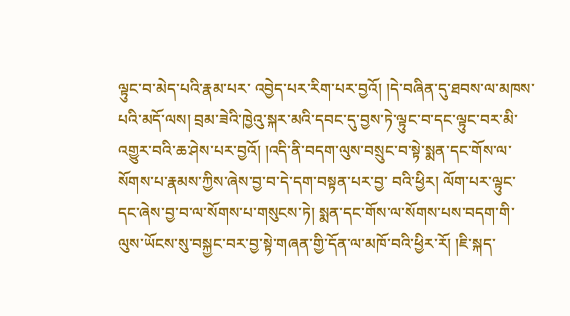ལྟུང་བ་མེད་པའི་རྣམ་པར་ འབྱེད་པར་རིག་པར་བྱའོ། །དེ་བཞིན་དུ་ཐབས་ལ་མཁས་པའི་མདོ་ལས། བྲམ་ཟེའི་ཁྱེའུ་སྐར་མའི་དབང་དུ་བྱས་ཏེ་ལྟུང་བ་དང་ལྟུང་བར་མི་འགྱུར་བའི་ཆ་ཤེས་པར་བྱའོ། །འདི་ནི་བདག་ལུས་བསྲུང་བ་སྟེ་སྨན་དང་གོས་ལ་སོགས་པ་རྣམས་ཀྱིས་ཞེས་བྱ་བ་དེ་དག་བསྟན་པར་བྱ་ བའི་ཕྱིར། ལོག་པར་ལྟུང་དང་ཞེས་བྱ་བ་ལ་སོགས་པ་གསུངས་ཏེ། སྨན་དང་གོས་ལ་སོགས་པས་བདག་གི་ལུས་ཡོངས་སུ་བསྐྱང་བར་བྱ་སྟེ་གཞན་གྱི་དོན་ལ་མཁོ་བའི་ཕྱིར་རོ། །ཇི་སྐད་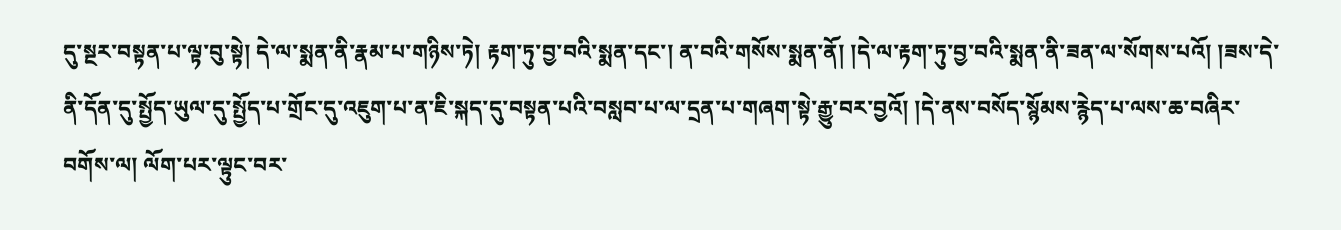དུ་སྔར་བསྟན་པ་ལྟ་བུ་སྟེ། དེ་ལ་སྨན་ནི་རྣམ་པ་གཉིས་ཏེ། རྟག་ཏུ་བྱ་བའི་སྨན་དང་། ན་བའི་གསོས་སྨན་ནོ། །དེ་ལ་རྟག་ཏུ་བྱ་བའི་སྨན་ནི་ཟན་ལ་སོགས་པའོ། །ཟས་དེ་ནི་དོན་དུ་སྤྱོད་ཡུལ་དུ་སྤྱོད་པ་གྲོང་དུ་འཇུག་པ་ན་ཇི་སྐད་དུ་བསྟན་པའི་བསླབ་པ་ལ་དྲན་པ་གཞག་སྟེ་རྒྱུ་བར་བྱའོ། །དེ་ནས་བསོད་སྙོམས་རྙེད་པ་ལས་ཆ་བཞིར་བགོས་ལ། ལོག་པར་ལྟུང་བར་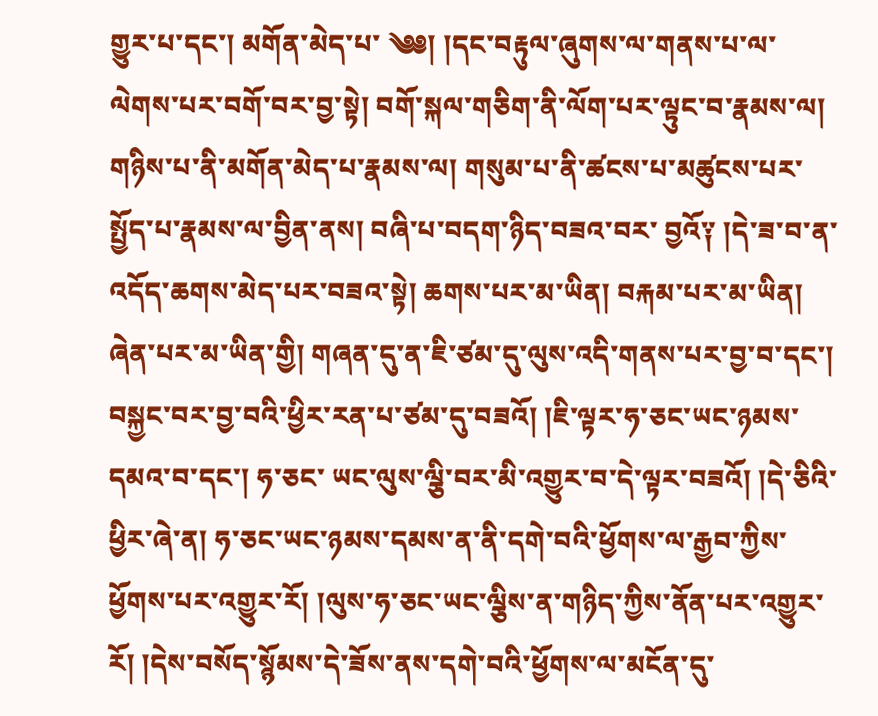གྱུར་པ་དང་། མགོན་མེད་པ་ ༄༅། །དང་བརྟུལ་ཞུགས་ལ་གནས་པ་ལ་ལེགས་པར་བགོ་བར་བྱ་སྟེ། བགོ་སྐལ་གཅིག་ནི་ལོག་པར་ལྟུང་བ་རྣམས་ལ། གཉིས་པ་ནི་མགོན་མེད་པ་རྣམས་ལ། གསུམ་པ་ནི་ཚངས་པ་མཚུངས་པར་སྤྱོད་པ་རྣམས་ལ་བྱིན་ནས། བཞི་པ་བདག་ཉིད་བཟའ་བར་ བྱའོ༑ །དེ་ཟ་བ་ན་འདོད་ཆགས་མེད་པར་བཟའ་སྟེ། ཆགས་པར་མ་ཡིན། བརྐམ་པར་མ་ཡིན། ཞེན་པར་མ་ཡིན་གྱི། གཞན་དུ་ན་ཇི་ཙམ་དུ་ལུས་འདི་གནས་པར་བྱ་བ་དང་། བསྐྱང་བར་བྱ་བའི་ཕྱིར་རན་པ་ཙམ་དུ་བཟའོ། །ཇི་ལྟར་ཧ་ཅང་ཡང་ཉམས་དམའ་བ་དང་། ཧ་ཅང་ ཡང་ལུས་ལྕི་བར་མི་འགྱུར་བ་དེ་ལྟར་བཟའོ། །དེ་ཅིའི་ཕྱིར་ཞེ་ན། ཧ་ཅང་ཡང་ཉམས་དམས་ན་ནི་དགེ་བའི་ཕྱོགས་ལ་རྒྱབ་ཀྱིས་ཕྱོགས་པར་འགྱུར་རོ། །ལུས་ཧ་ཅང་ཡང་ལྕིས་ན་གཉིད་ཀྱིས་ནོན་པར་འགྱུར་རོ། །དེས་བསོད་སྙོམས་དེ་ཟོས་ནས་དགེ་བའི་ཕྱོགས་ལ་མངོན་དུ་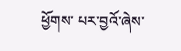ཕྱོགས་ པར་བྱའོ་ཞེས་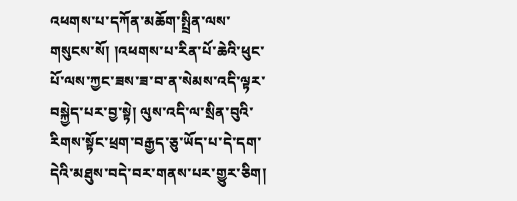འཕགས་པ་དཀོན་མཆོག་སྤྲིན་ལས་གསུངས་སོ། །འཕགས་པ་རིན་པོ་ཆེའི་ཕུང་པོ་ལས་ཀྱང་ཟས་ཟ་བ་ན་སེམས་འདི་ལྟར་བསྐྱེད་པར་བྱ་སྟེ། ལུས་འདི་ལ་སྲིན་བུའི་རིགས་སྟོང་ཕྲག་བརྒྱད་ཅུ་ཡོད་པ་དེ་དག་དེའི་མཐུས་བདེ་བར་གནས་པར་གྱུར་ཅིག།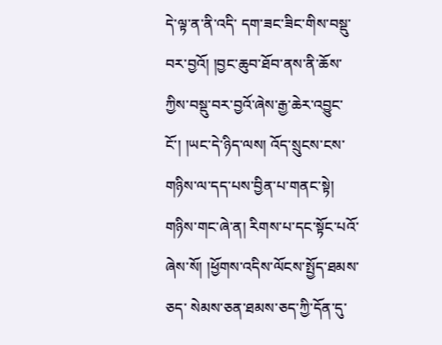དེ་ལྟ་ན་ནི་འདི་ དག་ཟང་ཟིང་གིས་བསྡུ་བར་བྱའོ། །བྱང་ཆུབ་ཐོབ་ནས་ནི་ཆོས་ཀྱིས་བསྡུ་བར་བྱའོ་ཞེས་རྒྱ་ཆེར་འབྱུང་ངོ་། །ཡང་དེ་ཉིད་ལས། འོད་སྲུངས་ངས་གཉིས་ལ་དད་པས་བྱིན་པ་གནང་སྟེ། གཉིས་གང་ཞེ་ན། རིགས་པ་དང་སྟོང་པའོ་ཞེས་སོ། །ཕྱོགས་འདིས་ལོངས་སྤྱོད་ཐམས་ཅད་ སེམས་ཅན་ཐམས་ཅད་ཀྱི་དོན་དུ་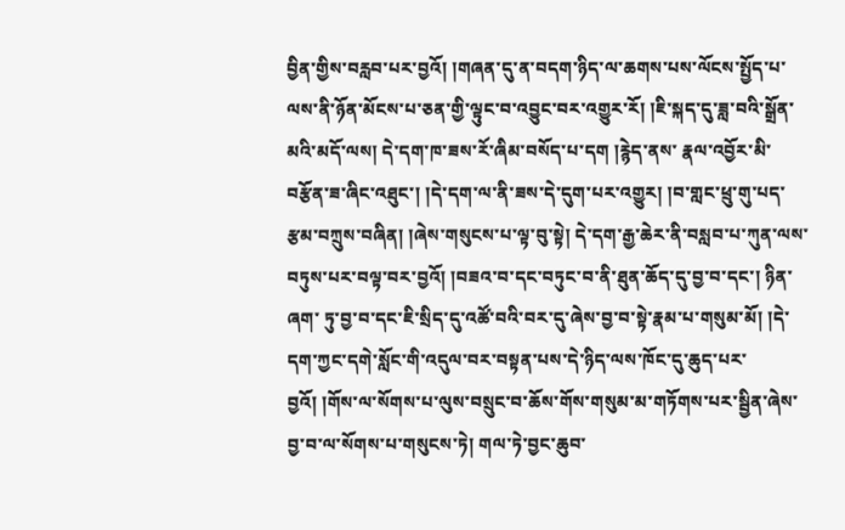བྱིན་གྱིས་བརླབ་པར་བྱའོ། །གཞན་དུ་ན་བདག་ཉིད་ལ་ཆགས་པས་ལོངས་སྤྱོད་པ་ལས་ནི་ཉོན་མོངས་པ་ཅན་གྱི་ལྟུང་བ་འབྱུང་བར་འགྱུར་རོ། །ཇི་སྐད་དུ་ཟླ་བའི་སྒྲོན་མའི་མདོ་ལས། དེ་དག་ཁ་ཟས་རོ་ཞིམ་བསོད་པ་དག །རྙེད་ནས་ རྣལ་འབྱོར་མི་བརྩོན་ཟ་ཞིང་འཐུང་། །དེ་དག་ལ་ནི་ཟས་དེ་དུག་པར་འགྱུར། །བ་གླང་ཕྲུ་གུ་པད་རྩམ་བཀྲུས་བཞིན། །ཞེས་གསུངས་པ་ལྟ་བུ་སྟེ། དེ་དག་རྒྱ་ཆེར་ནི་བསླབ་པ་ཀུན་ལས་བཏུས་པར་བལྟ་བར་བྱའོ། །བཟའ་བ་དང་བཏུང་བ་ནི་ཐུན་ཆོད་དུ་བྱ་བ་དང་། ཉིན་ཞག་ ཏུ་བྱ་བ་དང་ཇི་སྲིད་དུ་འཚོ་བའི་བར་དུ་ཞེས་བྱ་བ་སྟེ་རྣམ་པ་གསུམ་མོ། །དེ་དག་ཀྱང་དགེ་སློང་གི་འདུལ་བར་བསྟན་པས་དེ་ཉིད་ལས་ཁོང་དུ་ཆུད་པར་བྱའོ། །གོས་ལ་སོགས་པ་ལུས་བསྲུང་བ་ཆོས་གོས་གསུམ་མ་གཏོགས་པར་སྦྱིན་ཞེས་བྱ་བ་ལ་སོགས་པ་གསུངས་ཏེ། གལ་ཏེ་བྱང་ཆུབ་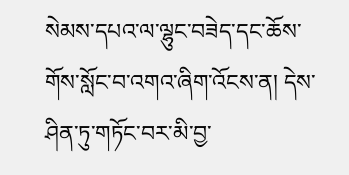སེམས་དཔའ་ལ་ལྷུང་བཟེད་དང་ཆོས་གོས་སློང་བ་འགའ་ཞིག་འོངས་ན། དེས་ཤིན་ཏུ་གཏོང་བར་མི་བྱ་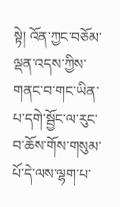སྟེ། འོན་ཀྱང་བཅོམ་ལྡན་འདས་ཀྱིས་གནང་བ་གང་ཡིན་པ་དགེ་སྦྱོང་ལ་རུང་བ་ཆོས་གོས་གསུམ་པོ་དེ་ལས་ལྷག་པ་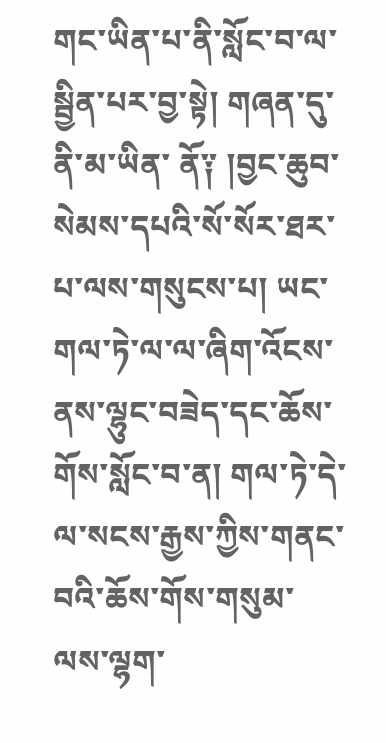གང་ཡིན་པ་ནི་སློང་བ་ལ་སྦྱིན་པར་བྱ་སྟེ། གཞན་དུ་ནི་མ་ཡིན་ ནོ༑ །བྱང་ཆུབ་སེམས་དཔའི་སོ་སོར་ཐར་པ་ལས་གསུངས་པ། ཡང་གལ་ཏེ་ལ་ལ་ཞིག་འོངས་ནས་ལྷུང་བཟེད་དང་ཆོས་གོས་སློང་བ་ན། གལ་ཏེ་དེ་ལ་སངས་རྒྱས་ཀྱིས་གནང་བའི་ཆོས་གོས་གསུམ་ལས་ལྷག་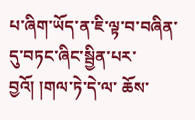པ་ཞིག་ཡོད་ན་ཇི་ལྟ་བ་བཞིན་དུ་བཏང་ཞིང་སྦྱིན་པར་བྱའོ། །གལ་ཏེ་དེ་ལ་ ཆོས་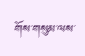གོས་གསུམ་ལས་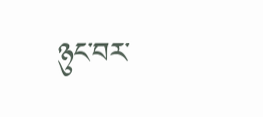ཉུང་བར་